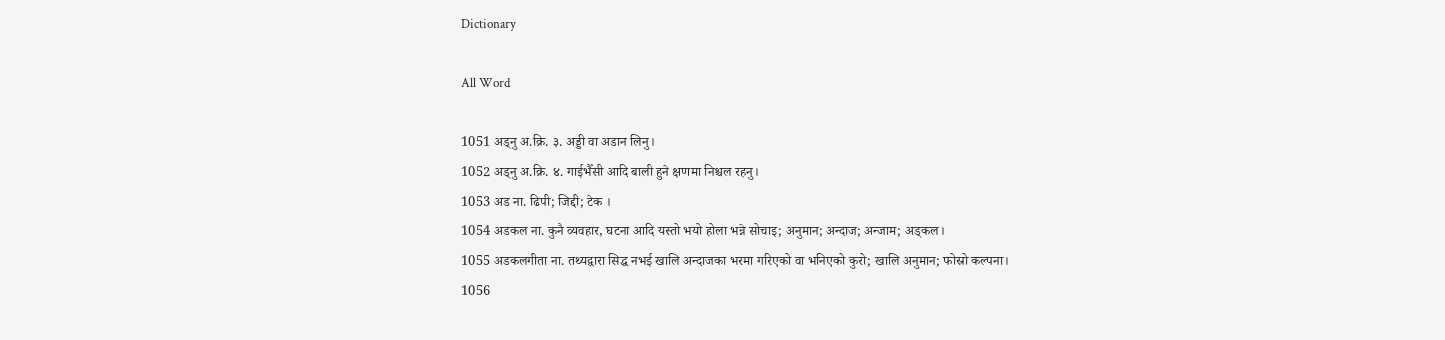Dictionary

All Word

1051 अड्नु अ.क्रि. ३. अड्डी वा अडान लिनु।
1052 अड्नु अ.क्रि. ४. गाईभैँसी आदि बाली हुने क्षणमा निश्चल रहनु।
1053 अड ना. ढिपी; जिद्दी; टेक ।
1054 अडकल ना. कुनै व्यवहार, घटना आदि यस्तो भयो होला भन्ने सोचाइ; अनुमान; अन्दाज; अन्जाम; अड्कल।
1055 अडकलगीता ना. तथ्यद्वारा सिद्ध नभई खालि अन्दाजका भरमा गरिएको वा भनिएको कुरो; खालि अनुमान; फोस्रो कल्पना।
1056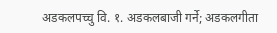अडकलपच्चु वि. १. अडकलबाजी गर्ने; अडकलगीता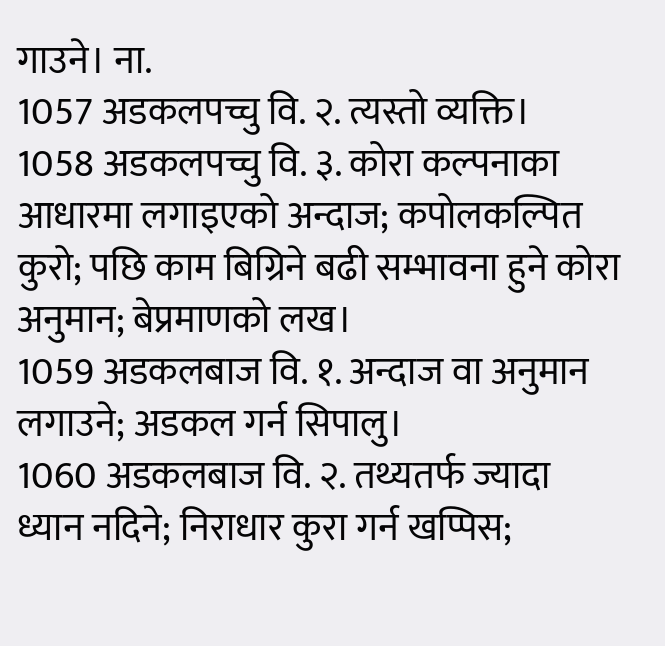गाउने। ना.
1057 अडकलपच्चु वि. २. त्यस्तो व्यक्ति।
1058 अडकलपच्चु वि. ३. कोरा कल्पनाका आधारमा लगाइएको अन्दाज; कपोलकल्पित कुरो; पछि काम बिग्रिने बढी सम्भावना हुने कोरा अनुमान; बेप्रमाणको लख।
1059 अडकलबाज वि. १. अन्दाज वा अनुमान लगाउने; अडकल गर्न सिपालु।
1060 अडकलबाज वि. २. तथ्यतर्फ ज्यादा ध्यान नदिने; निराधार कुरा गर्न खप्पिस;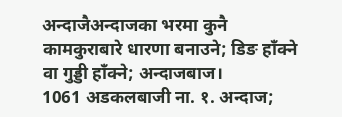अन्दाजैअन्दाजका भरमा कुनै कामकुराबारे धारणा बनाउने; डिङ हाँक्ने वा गुड्डी हाँक्ने; अन्दाजबाज।
1061 अडकलबाजी ना. १. अन्दाज;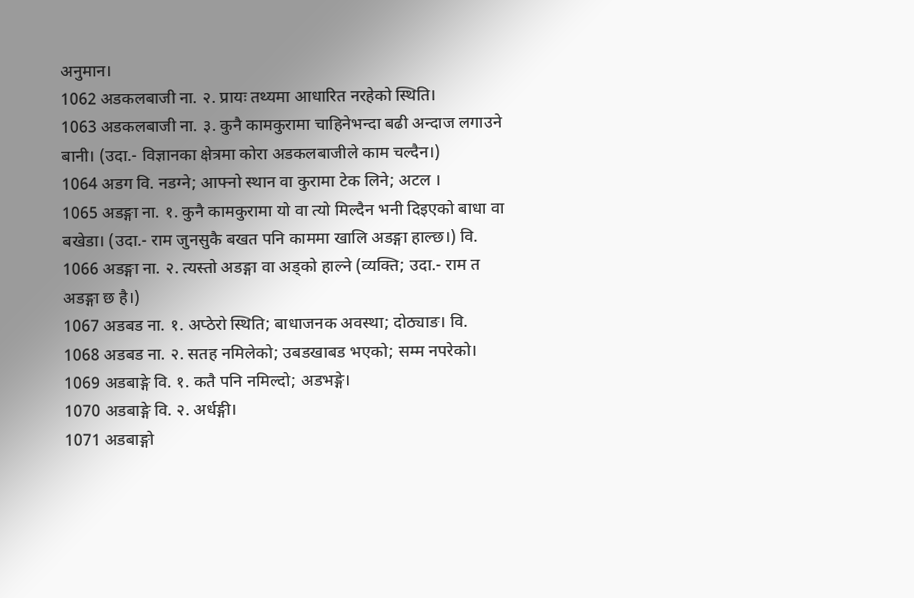अनुमान।
1062 अडकलबाजी ना. २. प्रायः तथ्यमा आधारित नरहेको स्थिति।
1063 अडकलबाजी ना. ३. कुनै कामकुरामा चाहिनेभन्दा बढी अन्दाज लगाउने बानी। (उदा.- विज्ञानका क्षेत्रमा कोरा अडकलबाजीले काम चल्दैन।)
1064 अडग वि. नडग्ने; आफ्नो स्थान वा कुरामा टेक लिने; अटल ।
1065 अडङ्गा ना. १. कुनै कामकुरामा यो वा त्यो मिल्दैन भनी दिइएको बाधा वा बखेडा। (उदा.- राम जुनसुकै बखत पनि काममा खालि अडङ्गा हाल्छ।) वि.
1066 अडङ्गा ना. २. त्यस्तो अडङ्गा वा अड्को हाल्ने (व्यक्ति; उदा.- राम त अडङ्गा छ है।)
1067 अडबड ना. १. अप्ठेरो स्थिति; बाधाजनक अवस्था; दोठ्याङ। वि.
1068 अडबड ना. २. सतह नमिलेको; उबडखाबड भएको; सम्म नपरेको।
1069 अडबाङ्गे वि. १. कतै पनि नमिल्दो; अडभङ्गे।
1070 अडबाङ्गे वि. २. अर्धङ्गी।
1071 अडबाङ्गो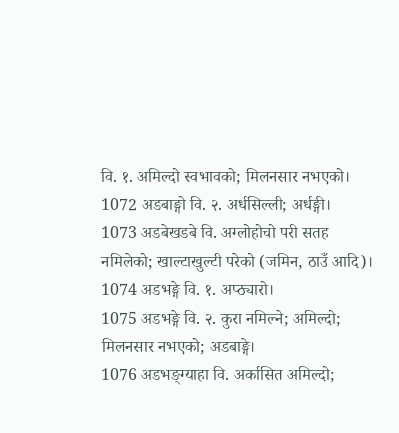वि. १. अमिल्दो स्वभावको; मिलनसार नभएको।
1072 अडबाङ्गो वि. २. अर्धसिल्ली; अर्धङ्गी।
1073 अडबेखडबे वि. अग्लोहोचो परी सतह नमिलेको; खाल्टाखुल्टी परेको (जमिन, ठाउँ आदि)।
1074 अडभङ्गे वि. १. अप्ठ्यारो।
1075 अडभङ्गे वि. २. कुरा नमिल्ने; अमिल्दो; मिलनसार नभएको; अडबाङ्गे।
1076 अडभङ्ग्याहा वि. अर्कासित अमिल्दो;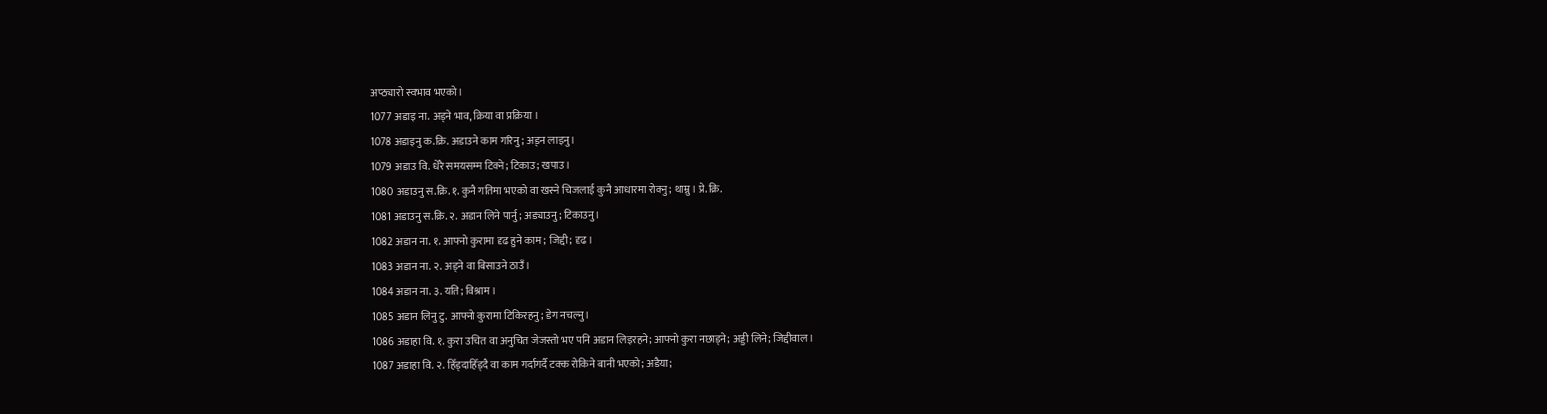अप्ठ्यारो स्वभाव भएको।
1077 अडाइ ना. अड्ने भाव, क्रिया वा प्रक्रिया ।
1078 अडाइनु क.क्रि. अडाउने काम गरिनु; अड्न लाइनु।
1079 अडाउ वि. धेरै समयसम्म टिक्ने; टिकाउ; खपाउ।
1080 अडाउनु स.क्रि. १. कुनै गतिमा भएको वा खस्ने चिजलाई कुनै आधारमा रोक्नु; थाम्नु। प्रे. क्रि.
1081 अडाउनु स.क्रि. २. अडान लिने पार्नु; अड्याउनु; टिकाउनु।
1082 अडान ना. १. आफ्नो कुरामा दृढ हुने काम; जिद्दी; दृढ।
1083 अडान ना. २. अड्ने वा बिसाउने ठाउँ।
1084 अडान ना. ३. यति; विश्राम।
1085 अडान लिनु टु. आफ्नो कुरामा टिकिरहनु; डेग नचल्नु।
1086 अडाहा वि. १. कुरा उचित वा अनुचित जेजस्तो भए पनि अडान लिइरहने; आफ्नो कुरा नछाड्ने; अड्डी लिने; जिद्दीवाल।
1087 अडाहा वि. २. हिँड्दाहिँड्दै वा काम गर्दागर्दै टक्क रोकिने बानी भएको; अडैया;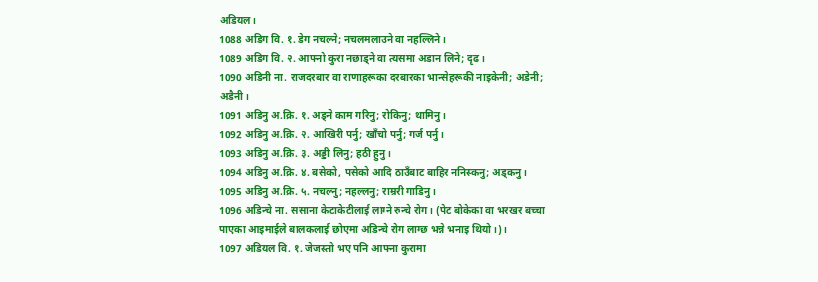अडियल।
1088 अडिग वि. १. डेग नचल्ने; नचलमलाउने वा नहल्लिने।
1089 अडिग वि. २. आफ्नो कुरा नछाड्ने वा त्यसमा अडान लिने; दृढ।
1090 अडिनी ना. राजदरबार वा राणाहरूका दरबारका भान्सेहरूकी नाइकेनी; अडेनी; अडैनी।
1091 अडिनु अ.क्रि. १. अड्ने काम गरिनु; रोकिनु; थामिनु।
1092 अडिनु अ.क्रि. २. आखिरी पर्नु; खाँचो पर्नु; गर्ज पर्नु।
1093 अडिनु अ.क्रि. ३. अड्डी लिनु; हठी हुनु।
1094 अडिनु अ.क्रि. ४. बसेको, पसेको आदि ठाउँबाट बाहिर ननिस्कनु; अड्कनु।
1095 अडिनु अ.क्रि. ५. नचल्नु; नहल्लनु; राम्ररी गाडिनु।
1096 अडिन्चे ना. ससाना केटाकेटीलाई लाग्ने रुन्चे रोग। (पेट बोकेका वा भरखर बच्चा पाएका आइमाईले बालकलाई छोएमा अडिन्चे रोग लाग्छ भन्ने भनाइ थियो।)।
1097 अडियल वि. १. जेजस्तो भए पनि आफ्ना कुरामा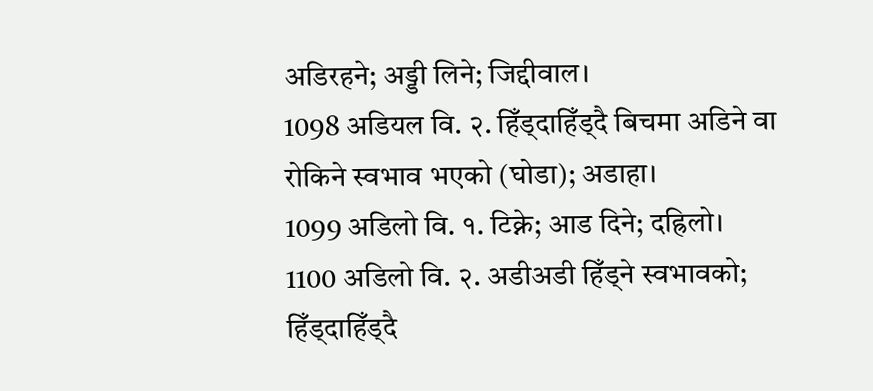अडिरहने; अड्डी लिने; जिद्दीवाल।
1098 अडियल वि. २. हिँड्दाहिँड्दै बिचमा अडिने वा रोकिने स्वभाव भएको (घोडा); अडाहा।
1099 अडिलो वि. १. टिक्ने; आड दिने; दह्रिलो।
1100 अडिलो वि. २. अडीअडी हिँड्ने स्वभावको; हिँड्दाहिँड्दै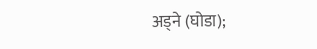अड्ने (घोडा);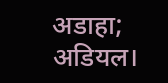अडाहा; अडियल।